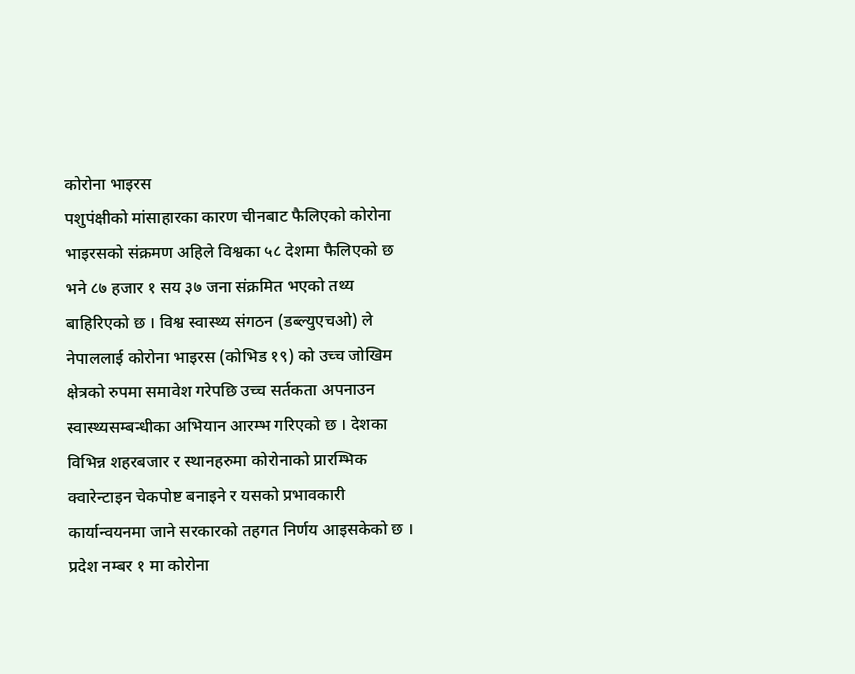कोरोना भाइरस
पशुपंक्षीको मांसाहारका कारण चीनबाट फैलिएको कोरोना भाइरसको संक्रमण अहिले विश्वका ५८ देशमा फैलिएको छ भने ८७ हजार १ सय ३७ जना संक्रमित भएको तथ्य बाहिरिएको छ । विश्व स्वास्थ्य संगठन (डब्ल्युएचओ) ले नेपाललाई कोरोना भाइरस (कोभिड १९) को उच्च जोखिम क्षेत्रको रुपमा समावेश गरेपछि उच्च सर्तकता अपनाउन स्वास्थ्यसम्बन्धीका अभियान आरम्भ गरिएको छ । देशका विभिन्न शहरबजार र स्थानहरुमा कोरोनाको प्रारम्भिक क्वारेन्टाइन चेकपोष्ट बनाइने र यसको प्रभावकारी कार्यान्वयनमा जाने सरकारको तहगत निर्णय आइसकेको छ । प्रदेश नम्बर १ मा कोरोना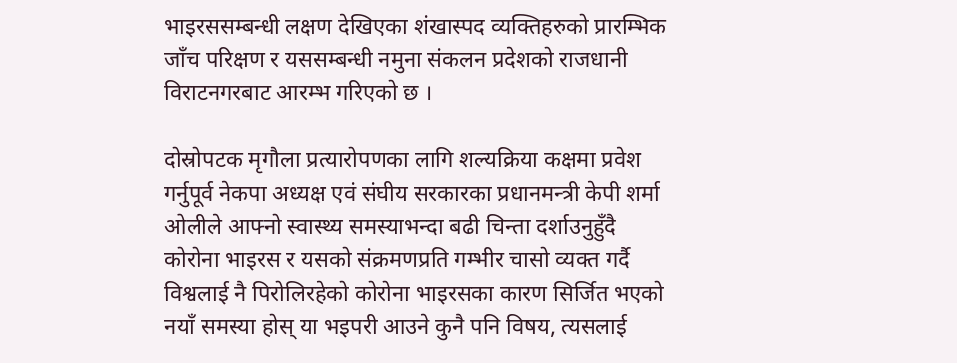भाइरससम्बन्धी लक्षण देखिएका शंखास्पद व्यक्तिहरुको प्रारम्भिक जाँच परिक्षण र यससम्बन्धी नमुना संकलन प्रदेशको राजधानी विराटनगरबाट आरम्भ गरिएको छ ।

दोस्रोपटक मृगौला प्रत्यारोपणका लागि शल्यक्रिया कक्षमा प्रवेश गर्नुपूर्व नेकपा अध्यक्ष एवं संघीय सरकारका प्रधानमन्त्री केपी शर्मा ओलीले आफ्नो स्वास्थ्य समस्याभन्दा बढी चिन्ता दर्शाउनुहुँदै कोरोना भाइरस र यसको संक्रमणप्रति गम्भीर चासो व्यक्त गर्दै विश्वलाई नै पिरोलिरहेको कोरोना भाइरसका कारण सिर्जित भएको नयाँ समस्या होस् या भइपरी आउने कुनै पनि विषय, त्यसलाई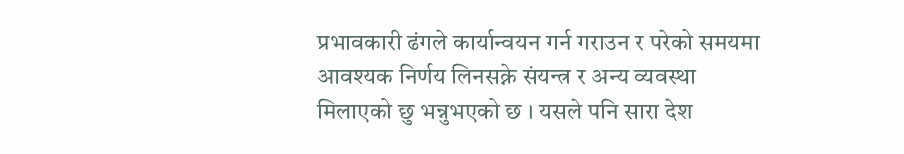प्रभावकारी ढंगले कार्यान्वयन गर्न गराउन र परेको समयमा आवश्यक निर्णय लिनसक्ने संयन्त्र र अन्य व्यवस्था मिलाएको छु भन्नुभएको छ । यसले पनि सारा देश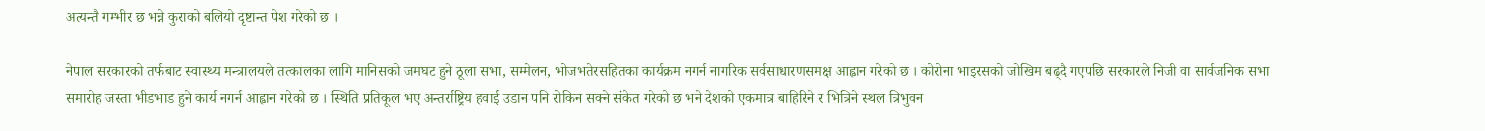अत्यन्तै गम्भीर छ भन्ने कुराको बलियो दृष्टान्त पेश गरेको छ ।

नेपाल सरकारको तर्फबाट स्वास्थ्य मन्त्रालयले तत्कालका लागि मानिसको जमघट हुने ठूला सभा, सम्मेलन, भोजभतेरसहितका कार्यक्रम नगर्न नागरिक सर्वसाधारणसमक्ष आह्वान गरेको छ । कोरोना भाइरसको जोखिम बढ्दै गएपछि सरकारले निजी वा सार्वजनिक सभा समारोह जस्ता भीडभाड हुने कार्य नगर्न आह्वान गरेको छ । स्थिति प्रतिकूल भए अन्तर्राष्ट्रिय हवाई उडान पनि रोकिन सक्ने संकेत गरेको छ भने देशको एकमात्र बाहिरिने र भित्रिने स्थल त्रिभुवन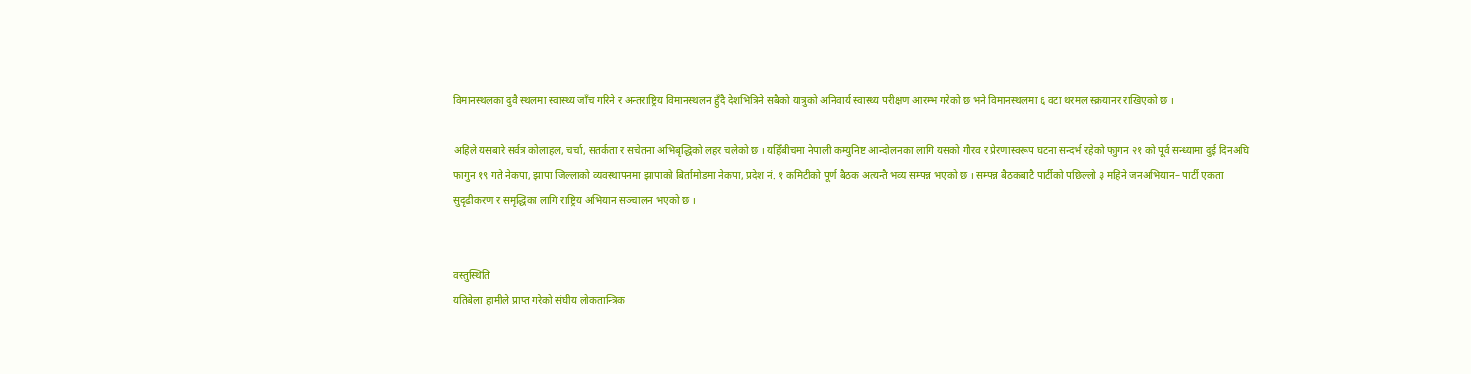विमानस्थलका दुवै स्थलमा स्वास्थ्य जाँच गरिने र अन्तराष्ट्रिय विमानस्थलन हुँदै देशभित्रिने सबैको यात्रुको अनिवार्य स्वास्थ्य परीक्षण आरम्भ गरेको छ भने विमानस्थलमा ६ वटा थरमल स्क्रयानर राखिएको छ ।

अहिले यसबारे सर्वत्र कोलाहल, चर्चा, सतर्कता र सचेतना अभिबृद्धिको लहर चलेको छ । यहिँबीचमा नेपाली कम्युनिष्ट आन्दोलनका लागि यसको गौरव र प्रेरणास्वरूप घटना सन्दर्भ रहेको फाुगन २१ को पूर्व सन्ध्यामा दुई दिनअघि फागुन १९ गते नेकपा, झापा जिल्लाको व्यवस्थापनमा झापाको बिर्तामोडमा नेकपा, प्रदेश नं. १ कमिटीको पूर्ण बैठक अत्यन्तै भव्य सम्पन्न भएको छ । सम्पन्न बैठकबाटै पार्टीको पछिल्लो ३ महिने जनअभियान– पार्टी एकता सुदृढीकरण र समृद्धिका लागि राष्ट्रिय अभियान सञ्चालन भएको छ ।


वस्तुस्थिति
यतिबेला हामीले प्राप्त गरेको संघीय लोकतान्त्रिक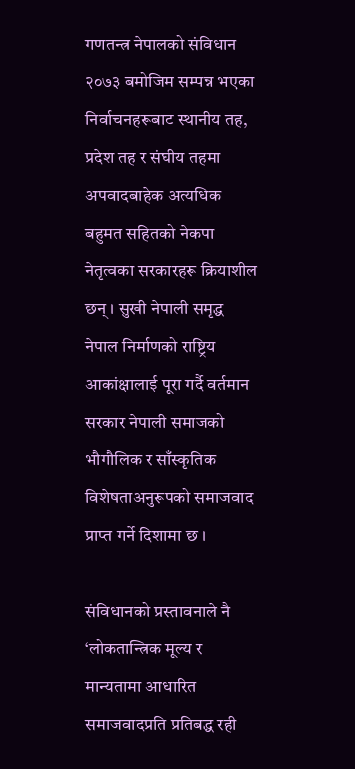गणतन्त्र नेपालको संविधान २०७३ बमोजिम सम्पन्न भएका निर्वाचनहरूबाट स्थानीय तह, प्रदेश तह र संघीय तहमा अपवादबाहेक अत्यधिक बहुमत सहितको नेकपा नेतृत्वका सरकारहरू क्रियाशील छन् । सुखी नेपाली समृद्ध नेपाल निर्माणको राष्ट्रिय आकांक्षालाई पूरा गर्दै वर्तमान सरकार नेपाली समाजको भौगौलिक र साँस्कृतिक विशेषताअनुरूपको समाजवाद प्राप्त गर्ने दिशामा छ ।

संविधानको प्रस्तावनाले नै ‘लोकतान्त्रिक मूल्य र मान्यतामा आधारित समाजवादप्रति प्रतिबद्ध रही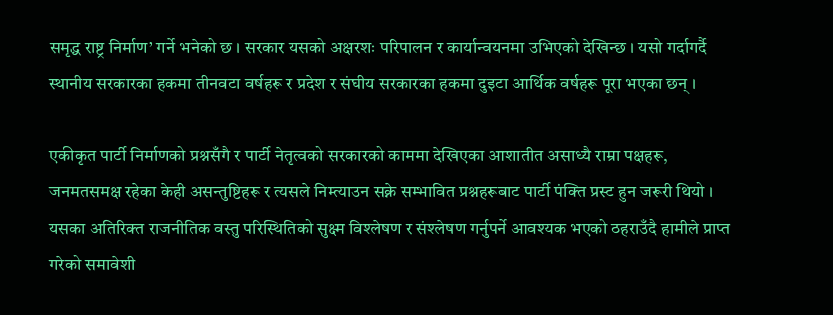समृद्ध राष्ट्र निर्माण’ गर्ने भनेको छ । सरकार यसको अक्षरशः परिपालन र कार्यान्वयनमा उभिएको देखिन्छ । यसो गर्दागर्दै स्थानीय सरकारका हकमा तीनवटा वर्षहरू र प्रदेश र संघीय सरकारका हकमा दुइटा आर्थिक वर्षहरू पूरा भएका छन् ।

एकीकृत पार्टी निर्माणको प्रश्नसँगै र पार्टी नेतृत्वको सरकारको काममा देखिएका आशातीत असाध्यै राम्रा पक्षहरू, जनमतसमक्ष रहेका केही असन्तुष्टिहरू र त्यसले निम्त्याउन सक्ने सम्भावित प्रश्नहरूबाट पार्टी पंक्ति प्रस्ट हुन जरूरी थियो । यसका अतिरिक्त राजनीतिक वस्तु परिस्थितिको सुक्ष्म विश्लेषण र संश्लेषण गर्नुपर्ने आवश्यक भएको ठहराउँदै हामीले प्राप्त गरेको समावेशी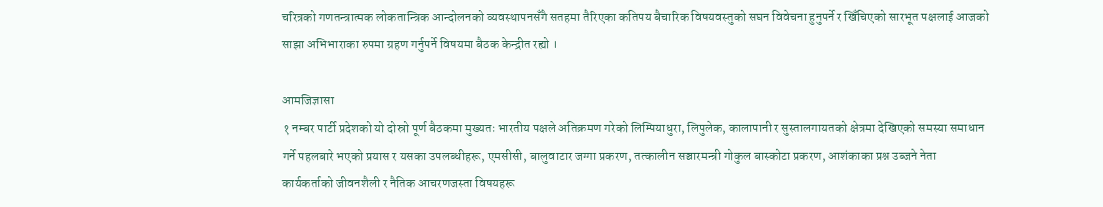चरित्रको गणतन्त्रात्मक लोकतान्त्रिक आन्दोलनको व्यवस्थापनसँगै सतहमा तैरिएका कतिपय बैचारिक विषयवस्तुको सघन विवेचना हुनुपर्ने र खिँचिएको सारभूत पक्षलाई आजको साझा अभिभाराका रुपमा ग्रहण गर्नुपर्ने विषयमा बैठक केन्द्रीत रह्यो ।

आमजिज्ञासा
१ नम्बर पार्टी प्रदेशको यो दोस्रो पूर्ण बैठकमा मुख्यतः भारतीय पक्षले अतिक्रमण गरेको लिम्पियाधुरा, लिपुलेक, कालापानी र सुस्तालगायतको क्षेत्रमा देखिएको समस्या समाधान गर्ने पहलबारे भएको प्रयास र यसका उपलब्धीहरू, एमसीसी, बालुवाटार जग्गा प्रकरण, तत्कालीन सञ्चारमन्त्री गोकुल बास्कोटा प्रकरण, आशंकाका प्रश्न उब्जने नेता कार्यकर्ताको जीवनशैली र नैतिक आचरणजस्ता विषयहरू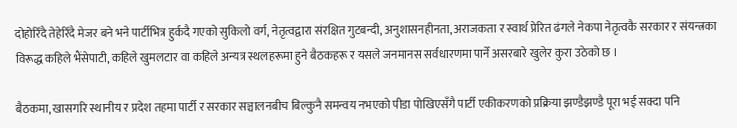दोहोरिँदै तेहेरिँदै मेजर बने भने पार्टीभित्र हुर्कदै गएको सुकिलो वर्ग, नेतृत्वद्वारा संरक्षित गुटबन्दी, अनुशासनहीनता, अराजकता र स्वार्थ प्रेरित ढंगले नेकपा नेतृत्वकै सरकार र संयन्त्रका विरूद्ध कहिले भैंसेपाटी, कहिले खुमलटार वा कहिले अन्यत्र स्थलहरूमा हुने बैठकहरू र यसले जनमानस सर्वधारणमा पार्ने असरबारे खुलेर कुरा उठेको छ ।

बैठकमा, खासगरि स्थानीय र प्रदेश तहमा पार्टी र सरकार सञ्चालनबीच बिल्कुनै समन्वय नभएको पीडा पोखिएसँगै पार्टी एकीकरणको प्रक्रिया झण्डैझण्डै पूरा भई सक्दा पनि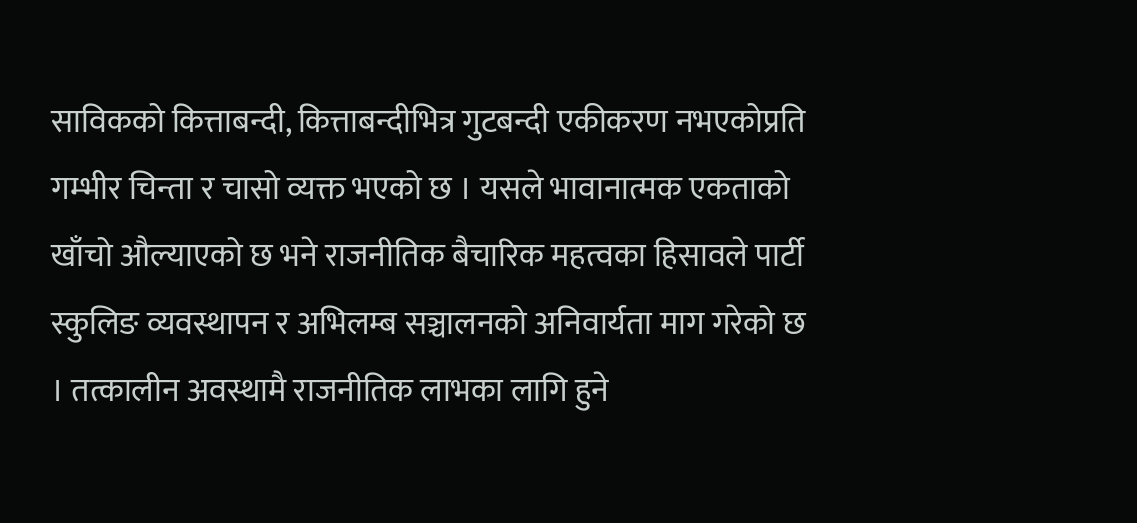साविकको कित्ताबन्दी, कित्ताबन्दीभित्र गुटबन्दी एकीकरण नभएकोप्रति गम्भीर चिन्ता र चासो व्यक्त भएको छ । यसले भावानात्मक एकताको खाँचो औल्याएको छ भने राजनीतिक बैचारिक महत्वका हिसावले पार्टी स्कुलिङ व्यवस्थापन र अभिलम्ब सञ्चालनको अनिवार्यता माग गरेको छ । तत्कालीन अवस्थामै राजनीतिक लाभका लागि हुने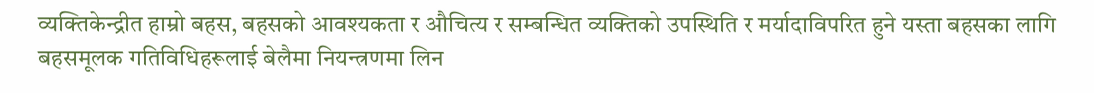व्यक्तिकेन्द्रीत हाम्रो बहस, बहसको आवश्यकता र औचित्य र सम्बन्धित व्यक्तिको उपस्थिति र मर्यादाविपरित हुने यस्ता बहसका लागि बहसमूलक गतिविधिहरूलाई बेलैमा नियन्त्रणमा लिन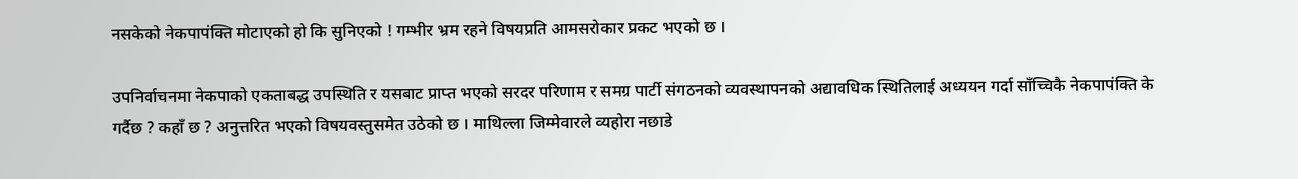नसकेको नेकपापंक्ति मोटाएको हो कि सुनिएको ! गम्भीर भ्रम रहने विषयप्रति आमसरोकार प्रकट भएको छ ।

उपनिर्वाचनमा नेकपाको एकताबद्ध उपस्थिति र यसबाट प्राप्त भएको सरदर परिणाम र समग्र पार्टी संगठनको व्यवस्थापनको अद्यावधिक स्थितिलाई अध्ययन गर्दा साँच्चिकै नेकपापंक्ति के गर्दैछ ? कहाँ छ ? अनुत्तरित भएको विषयवस्तुसमेत उठेको छ । माथिल्ला जिम्मेवारले व्यहोरा नछाडे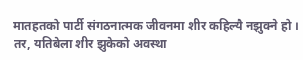मातहतको पार्टी संगठनात्मक जीवनमा शीर कहिल्यै नझुक्ने हो । तर, यतिबेला शीर झुकेको अवस्था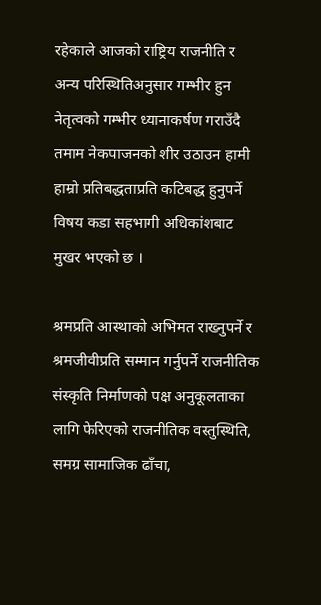रहेकाले आजको राष्ट्रिय राजनीति र अन्य परिस्थितिअनुसार गम्भीर हुन नेतृत्वको गम्भीर ध्यानाकर्षण गराउँदै तमाम नेकपाजनको शीर उठाउन हामी हाम्रो प्रतिबद्धताप्रति कटिबद्ध हुनुपर्ने विषय कडा सहभागी अधिकांशबाट मुखर भएको छ ।

श्रमप्रति आस्थाको अभिमत राख्नुपर्ने र श्रमजीवीप्रति सम्मान गर्नुपर्ने राजनीतिक संस्कृति निर्माणको पक्ष अनुकूलताका लागि फेरिएको राजनीतिक वस्तुस्थिति, समग्र सामाजिक ढाँचा,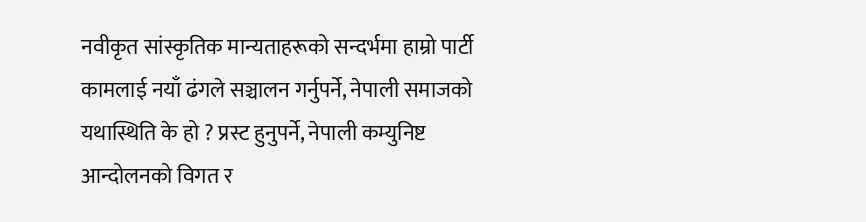नवीकृत सांस्कृतिक मान्यताहरूको सन्दर्भमा हाम्रो पार्टी कामलाई नयाँ ढंगले सञ्चालन गर्नुपर्ने, नेपाली समाजको यथास्थिति के हो ? प्रस्ट हुनुपर्ने, नेपाली कम्युनिष्ट आन्दोलनको विगत र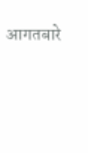आगतबारे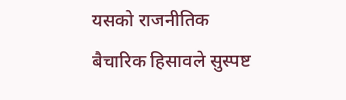यसको राजनीतिक बैचारिक हिसावले सुस्पष्ट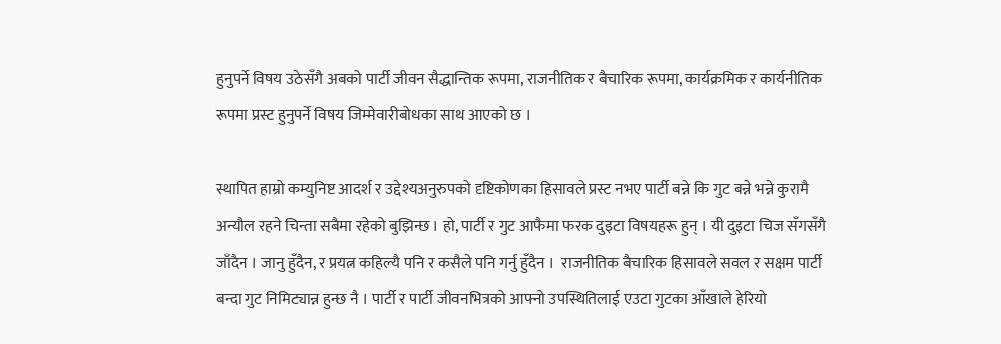हुनुपर्ने विषय उठेसँगै अबको पार्टी जीवन सैद्धान्तिक रूपमा, राजनीतिक र बैचारिक रूपमा, कार्यक्रमिक र कार्यनीतिक रूपमा प्रस्ट हुनुपर्ने विषय जिम्मेवारीबोधका साथ आएको छ ।

स्थापित हाम्रो कम्युनिष्ट आदर्श र उद्देश्यअनुरुपको दृष्टिकोणका हिसावले प्रस्ट नभए पार्टी बन्ने कि गुट बन्ने भन्ने कुरामै अन्यौल रहने चिन्ता सबैमा रहेको बुझिन्छ । हो, पार्टी र गुट आफैमा फरक दुइटा विषयहरू हुन् । यी दुइटा चिज सँगसँगै जाँदैन । जानु हुँदैन, र प्रयत्न कहिल्यै पनि र कसैले पनि गर्नु हुँदैन ।  राजनीतिक बैचारिक हिसावले सवल र सक्षम पार्टी बन्दा गुट निमिट्यान्न हुन्छ नै । पार्टी र पार्टी जीवनभित्रको आफ्नो उपस्थितिलाई एउटा गुटका आँखाले हेरियो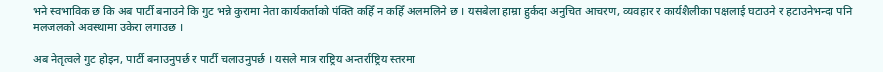भने स्वभाविक छ कि अब पार्टी बनाउने कि गुट भन्ने कुरामा नेता कार्यकर्ताको पंक्ति कहिँ न कहिँ अलमलिने छ । यसबेला हाम्रा हुर्कदा अनुचित आचरण, व्यवहार र कार्यशैलीका पक्षलाई घटाउने र हटाउनेभन्दा पनि मलजलको अवस्थामा उकेरा लगाउछ ।

अब नेतृत्वले गुट होइन, पार्टी बनाउनुपर्छ र पार्टी चलाउनुपर्छ । यसले मात्र राष्ट्रिय अन्तर्राष्ट्रिय स्तरमा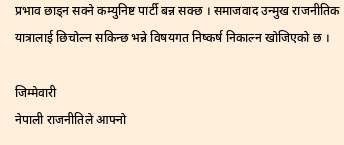प्रभाव छाड्न सक्ने कम्युनिष्ट पार्टी बन्न सक्छ । समाजवाद उन्मुख राजनीतिक यात्रालाई छिचोल्न सकिन्छ भन्ने विषयगत निष्कर्ष निकाल्न खोजिएको छ ।

जिम्मेवारी
नेपाली राजनीतिले आफ्नो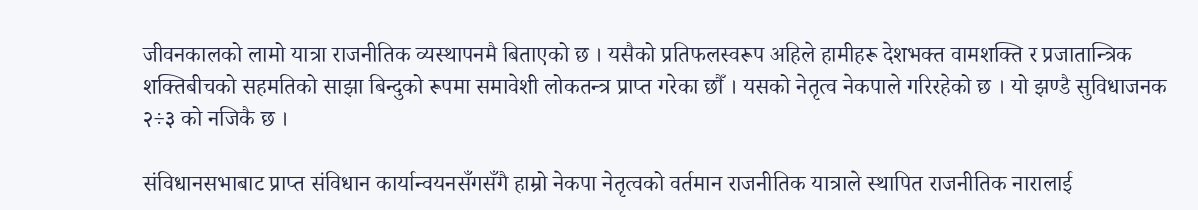जीवनकालको लामो यात्रा राजनीतिक व्यस्थापनमै बिताएको छ । यसैको प्रतिफलस्वरूप अहिले हामीहरू देशभक्त वामशक्ति र प्रजातान्त्रिक शक्तिबीचको सहमतिको साझा बिन्दुको रूपमा समावेशी लोकतन्त्र प्राप्त गरेका छौँ । यसको नेतृत्व नेकपाले गरिरहेको छ । यो झण्डै सुविधाजनक २÷३ को नजिकै छ ।

संविधानसभाबाट प्राप्त संविधान कार्यान्वयनसँगसँगै हाम्रो नेकपा नेतृत्वको वर्तमान राजनीतिक यात्राले स्थापित राजनीतिक नारालाई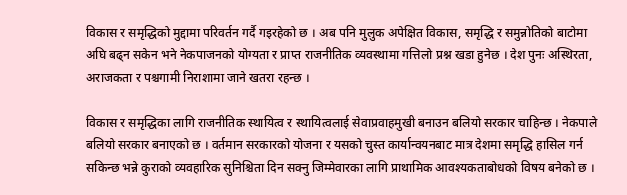विकास र समृद्धिको मुद्दामा परिवर्तन गर्दै गइरहेको छ । अब पनि मुलुक अपेक्षित विकास, समृद्धि र समुन्नोतिको बाटोमा अघि बढ्न सकेन भने नेकपाजनको योग्यता र प्राप्त राजनीतिक व्यवस्थामा गत्तिलो प्रश्न खडा हुनेछ । देश पुनः अस्थिरता, अराजकता र पश्चगामी निराशामा जाने खतरा रहन्छ ।

विकास र समृद्धिका लागि राजनीतिक स्थायित्व र स्थायित्वलाई सेवाप्रवाहमुखी बनाउन बलियो सरकार चाहिन्छ । नेकपाले बलियो सरकार बनाएको छ । वर्तमान सरकारको योजना र यसको चुस्त कार्यान्वयनबाट मात्र देशमा समृद्धि हासिल गर्न सकिन्छ भन्ने कुराको व्यवहारिक सुनिश्चिता दिन सक्नु जिम्मेवारका लागि प्राथामिक आवश्यकताबोधको विषय बनेको छ ।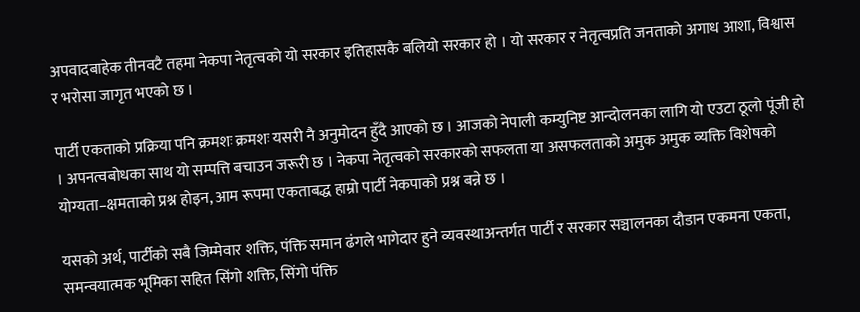अपवादबाहेक तीनवटै तहमा नेकपा नेतृत्वको यो सरकार इतिहासकै बलियो सरकार हो । यो सरकार र नेतृत्वप्रति जनताको अगाध आशा, विश्वास र भरोसा जागृत भएको छ ।

पार्टी एकताको प्रक्रिया पनि क्रमशः क्रमशः यसरी नै अनुमोदन हुँदै आएको छ । आजको नेपाली कम्युनिष्ट आन्दोलनका लागि यो एउटा ठूलो पूंजी हो । अपनत्वबोधका साथ यो सम्पत्ति बचाउन जरूरी छ । नेकपा नेतृत्वको सरकारको सफलता या असफलताको अमुक अमुक व्यक्ति विशेषको योग्यता–क्षमताको प्रश्न होइन, आम रूपमा एकताबद्ध हाम्रो पार्टी नेकपाको प्रश्न बन्ने छ ।

यसको अर्थ, पार्टीको सबै जिम्मेवार शक्ति, पंक्ति समान ढंगले भागेदार हुने व्यवस्थाअन्तर्गत पार्टी र सरकार सञ्चालनका दौडान एकमना एकता, समन्वयात्मक भूमिका सहित सिंगो शक्ति, सिंगो पंक्ति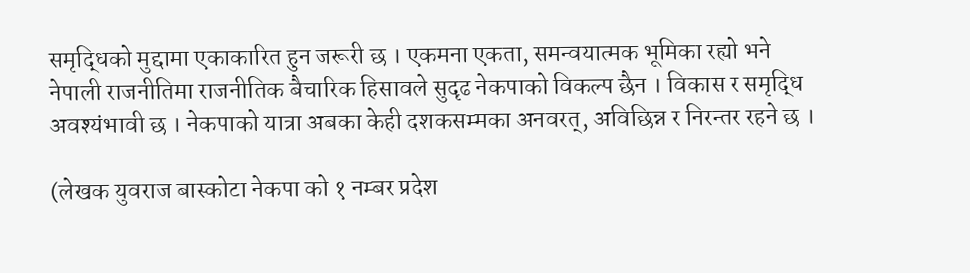समृद्धिको मुद्दामा एकाकारित हुन जरूरी छ । एकमना एकता, समन्वयात्मक भूमिका रह्यो भने नेपाली राजनीतिमा राजनीतिक बैचारिक हिसावले सुदृढ नेकपाको विकल्प छैन । विकास र समृद्धि अवश्यंभावी छ । नेकपाको यात्रा अबका केही दशकसम्मका अनवरत्, अविछिन्न र निरन्तर रहने छ ।

(लेखक युवराज बास्कोटा नेकपा को १ नम्बर प्रदेश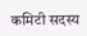कमिटी सदस्य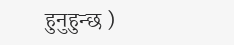हुनुहुन्छ )